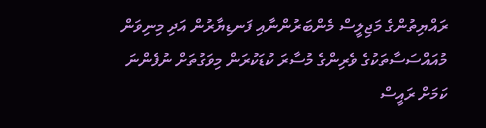ރައްޔިތުންގެ މަޖިލީސް މެންބަރުންނާއި ފަނޑިޔާރުން އަދި މިނިވަން މުއައްސަސާތަކުގެ ވެރިންގެ މުސާރަ ކުޑަކުރަން މިވަގުތަށް ނުފެންނަ ކަމަށް ރައީސް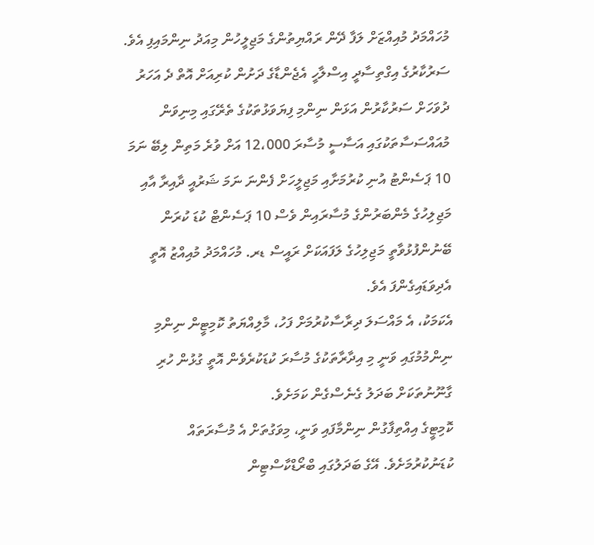މުހައްމަދު މުއިއްޒަށް ލަފާ ދޭން ރައްޔިތުންގެ މަޖިލީހުން މިއަދު ނިންމައިފި އެވެ.
ސަރުކާރުގެ އިގްތިސާދީ އިސްލާހީ އެޖެންޑާގެ ދަށުން ކުރިއަށް އޮތް ދެ އަހަރު ދުވަހަށް ސަރުކާރުން އަޅަން ނިންމި ފިޔަވަޅުތަކުގެ ތެރޭގައި މިނިވަން މުއައްސަސާތަކުގައި އަސާސީ މުސާރަ 12،000 އަށް ވުރެ މަތިން ލިބޭ ނަމަ 10 ޕަސެންޓު އުނި ކުރުމަށާއި މަޖިލީހަށް ފެންނަ ނަމަ ޝަރުއީ ދާއިރާ އާއި މަޖިލިހުގެ މެންބަރުންގެ މުސާރައިން ވެސް 10 ޕަސެންޓް ކުޑަ ކުރަން ބޭނުންފުޅުވާތީ މަޖިލިހުގެ ލަފައަކަށް ރައީސް ޑރ. މުހައްމަދު މުއިއްޒު އޮތީ އެދިވަޑައިގެންފަ އެވެ.
އެކަމަކު، އެ މައްސަލަ ދިރާސާކުރުމަށް ފަހު، މާލިއްޔަތު ކޮމިޓީން ނިންމި ނިންމުމުގައި ވަނީ މި އިދާރާތަކުގެ މުސާރަ ކުޑަކުރެވެން އޮތީ ގުޅުން ހުރި ގާނޫނުތަކަށް ބަދަލު ގެނެސްގެން ކަމަށެވެ.
ކޮމިޓީގެ އިއްތިފާގުން ނިންމާފައި ވަނީ، މިވަގުތަށް އެ މުސާރަތައް ކުޑަނުކުރުމަށެވެ. އޭގެ ބަދަލުގައި ބްރޯޑްކާސްޓިން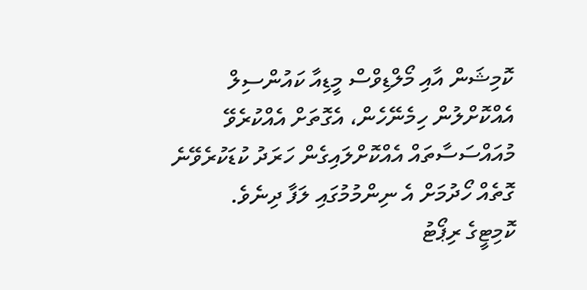ކޮމިޝަން އާއި މޯލްޑިވްސް މީޑިއާ ކައުންސިލް އެއްކޮށްލުން ހިމެނޭހެން، އެގޮތަށް އެއްކުރެވޭ މުއައްސަސާތައް އެއްކޮށްލައިގެން ހަރަދު ކުޑަކުރެވޭނެ ގޮތެއް ހޯދުމަށް އެ ނިންމުމުގައި ލަފާ ދިނެވެ.
ކޮމިޓީގެ ރިޕޯޓު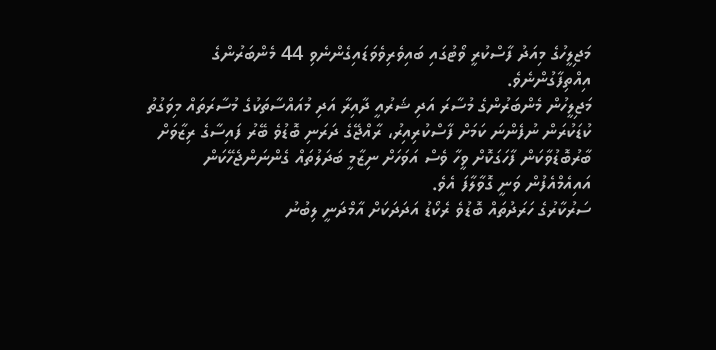މަޖިލީހުގެ މިއަދު ފާސްކުރީ ވޯޓުގައި ބައިވެރިވެވަޑައިގެންނެވި 44 މެންބަރުންގެ އިއްތިފާގުންނެވެ.
މަޖިލީހުން މެންބަރުންގެ މުސާރަ އަދި ޝަރުއީ ދާއިރާ އަދި މުއައްސާތަކުގެ މުސާރަތައް މިވަގުތު ކުޑަކުރަން ނުފެންނަ ކަމަށް ފާސްކުރިއިރު، ރާއްޖޭގެ ދަރަނި ބޮޑުވެ ބޭރު ފައިސާގެ ރިޒާވަށް ބާރުބޮޑުވާކަން ފާހަގަކޮށް ވީހާ ވެސް އަވަހަށް ނިޒާމީ ބަދަލުތައް ގެންނަންޖެހޭކަން އައިއެމްއެފުން ވަނީ ގޮވާލާފަ އެވެ.
ސަރުކާރުގެ ހަރަދުތައް ބޮޑުވެ ރެކޯޑު އަދަދަކަށް އާމްދަނީ ލިބުނު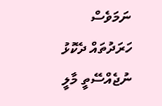ނަމަވެސް ހަރަދުތައް ދެކޮޅު ނުޖެއްސޭތީ މާލީ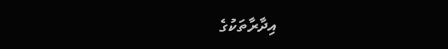އިދާރާތަކުގެ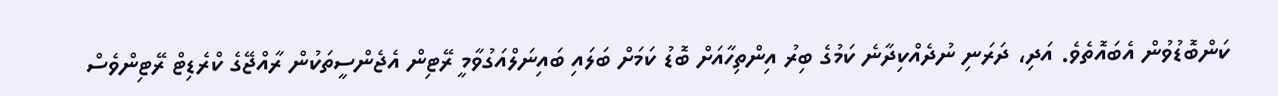ކަންބޮޑުވުން އެބައޮތެވެ. އަދި، ދަރަނި ނުދެއްކިދާނެ ކަމުގެ ބިރު އިންތިހާއަށް ބޮޑު ކަމަށް ބަލައި ބައިނަލްއަގުވާމީ ރޭޓިން އެޖެންސީތަކުން ރާއްޖޭގެ ކްރެޑިޓް ރޭޓިންވެސް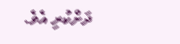ދަށްކުރި އެވެ.